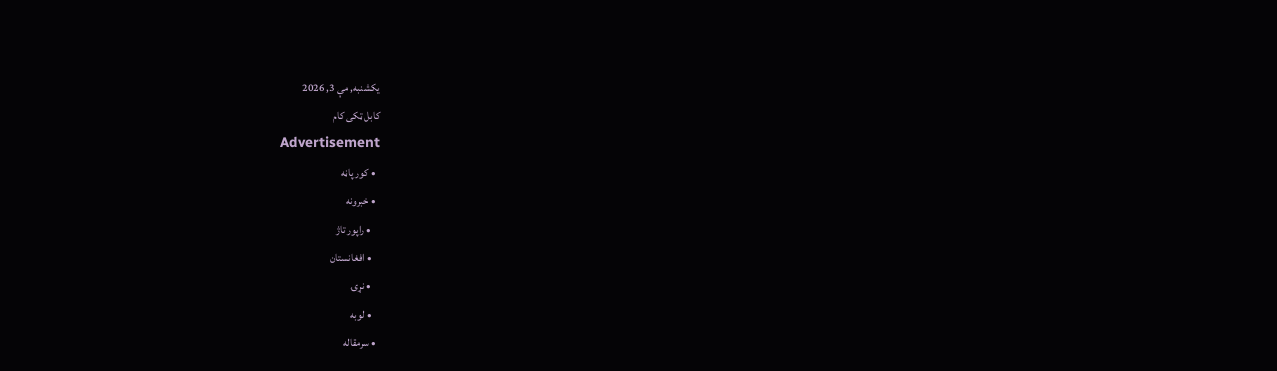یکشنبه, مې 3, 2026
کابل ټکی کام
Advertisement
  • کور پاڼه
  • خبرونه
    • راپور تاژ
    • افغانستان
    • نړۍ
    • لوبه
  • سرمقاله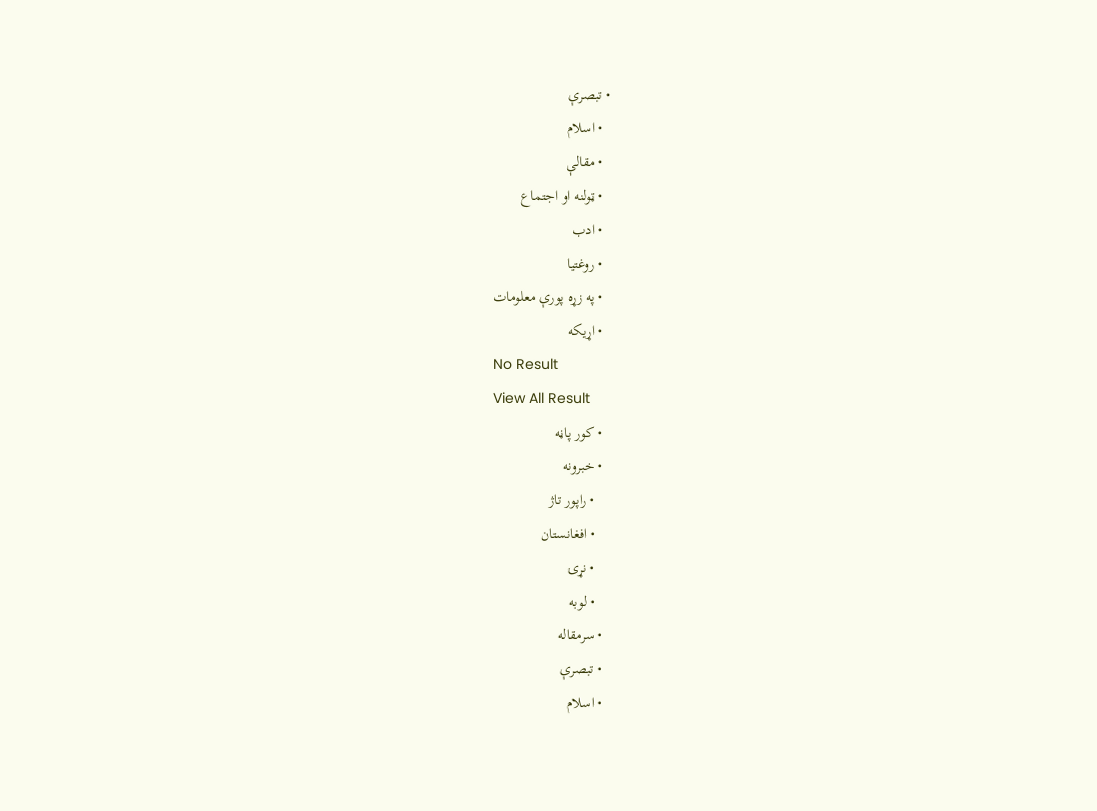• تبصرې
  • اسلام
  • مقالې
  • ټولنه او اجتماع
  • ادب
  • روغتيا
  • په زړه پورې معلومات
  • اړيکه
No Result
View All Result
  • کور پاڼه
  • خبرونه
    • راپور تاژ
    • افغانستان
    • نړۍ
    • لوبه
  • سرمقاله
  • تبصرې
  • اسلام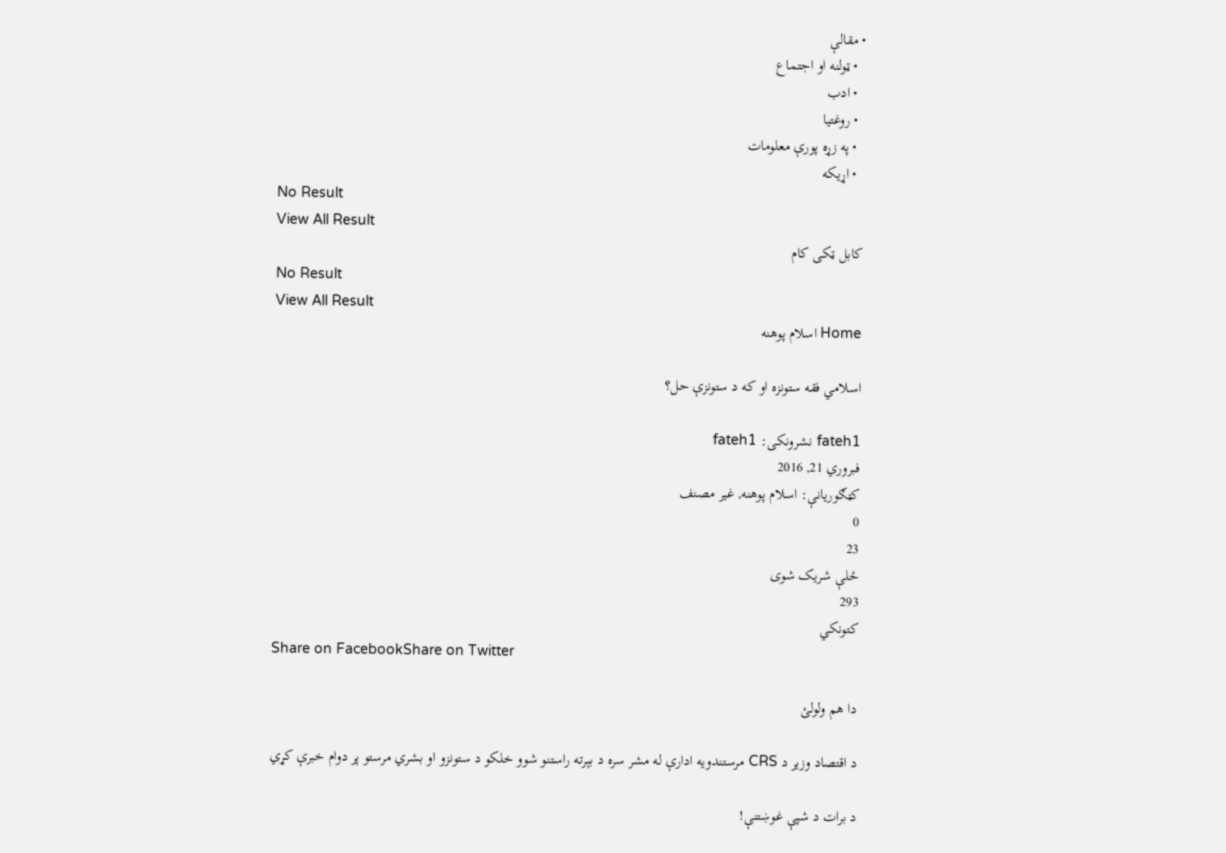• مقالې
  • ټولنه او اجتماع
  • ادب
  • روغتيا
  • په زړه پورې معلومات
  • اړيکه
No Result
View All Result
کابل ټکی کام
No Result
View All Result
Home اسلام پوهنه

اسلامي فقه ستونزه او که د ستونزې حل؟

fateh1 نشرونکی: fateh1
فبروري 21, 2016
کټګوریانې: اسلام پوهنه, غير مصنف
0
23
ځلې شریک شوی
293
کتونکي
Share on FacebookShare on Twitter

دا هم ولولئ

د اقتصاد وزیر د CRS مرستندویه ادارې له مشر سره د بېرته راستنو شوو خلکو د ستونزو او بشري مرستو پر دوام خبرې کړي

د برات د شپې غوښتنې!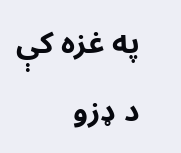په غزه کې د ډزو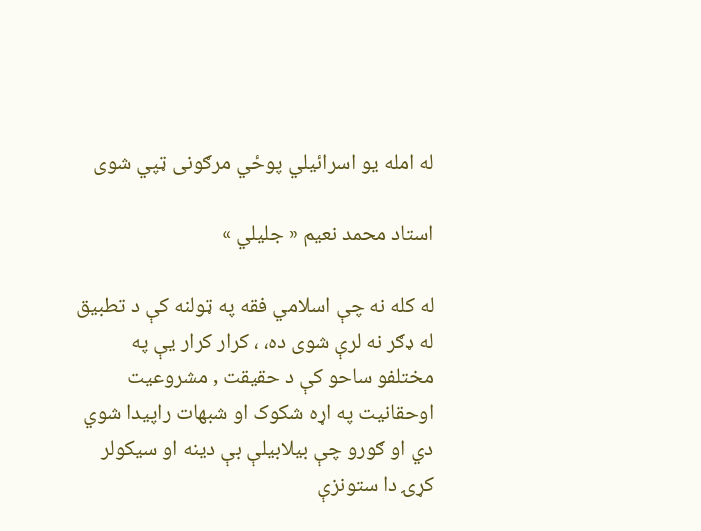له امله يو اسرائيلي پوځي مرګونی ټپي شوی

استاد محمد نعيم « جليلي »

له کله نه چې اسلامي فقه په ټولنه کې د تطبيق له ډګر نه لرې شوی ده، ، کرار کرار يې په مختلفو ساحو کې د حقيقت , مشروعيت اوحقانيت په اړه شکوک او شبهات راپيدا شوي دي او ګورو چې بيلابيلې بې دينه او سيکولر کړۍ دا ستونزې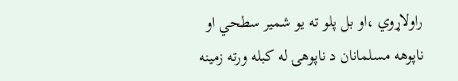راولاړوي ،او بل پلو ته يو شمير سطحي او ناپوهه مسلمانان د ناپوهۍ له کبله ورته زمينه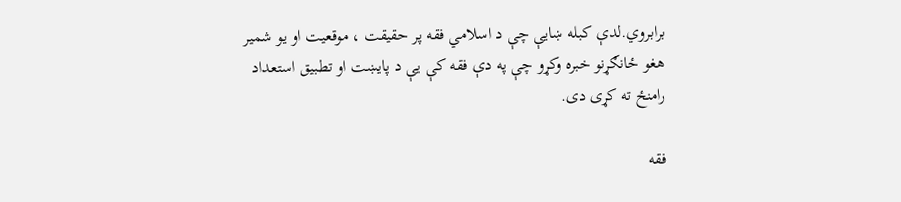برابروي.لدې کبله ښايې چې د اسلامي فقه پر حقيقت ، موقعيت او يو شمير هغو ځانګړنو خبره وکړو چې په دې فقه کې يې د پايښت او تطبيق استعداد رامنځ ته کړی دی.

فقه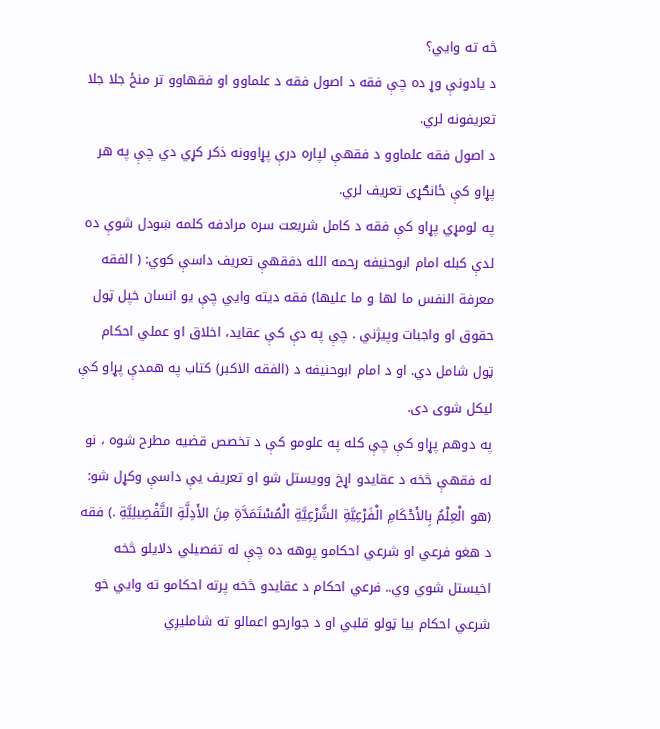څه ته وايي؟
د يادونې وړ ده چې فقه د اصول فقه د علماوو او فقهاوو تر منځ جلا جلا تعريفونه لري.
د اصول فقه علماوو د فقهې لپاره درې پړاوونه ذکر کړي دي چې په هر پړاو کې ځانګړی تعريف لري.
په لومړي پړاو کې فقه د کامل شريعت سره مرادفه کلمه ښودل شوې ده لدې کبله امام ابوحنيفه رحمه الله دفقهې تعريف داسې کوي: ( الفقه معرفة النفس ما لها و ما عليها) فقه ديته وايي چې يو انسان خپل ټول حقوق او واجبات وپيژني . چې په دې کې عقايد، اخلاق او عملي احکام ټول شامل دي. او د امام ابوحنيفه د (الفقه الاکبر) کتاب په همدې پړاو کې ليکل شوی دی.
په دوهم پړاو کې چې کله په علومو کې د تخصص قضيه مطرح شوه ، نو له فقهې څخه د عقايدو اړخ وويستل شو او تعريف يې داسې وکړل شو: (هو الْعِلْمُ بِالأَحْكَامِ الْفَرْعِيَّةِ الشَّرْعِيَّةِ الْمُسْتَمَدَّةِ مِنَ الأَدِلَّةِ التَّفْصِيلِيَّةِ .) فقه د هغو فرعي او شرعي احکامو پوهه ده چې له تفصيلي دلايلو څخه اخيستل شوي وي.. فرعي احکام د عقايدو څخه پرته احکامو ته وايي خو شرعي احکام بيا ټولو قلبي او د جوارحو اعمالو ته شامليږي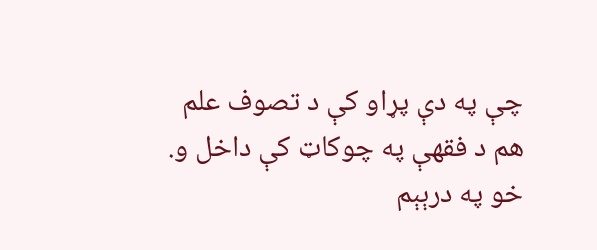چې په دې پړاو کې د تصوف علم هم د فقهې په چوکاټ کې داخل و. خو په درېېم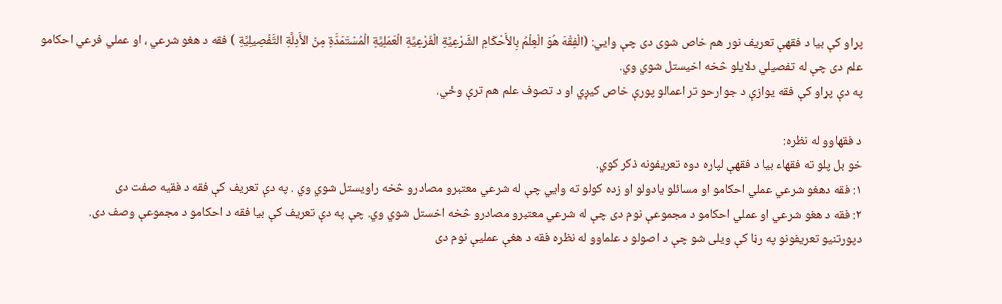پړاو کې بيا د فقهې تعريف نور هم خاص شوی دی چې وايي: (الْفِقْهَ هُوَ الْعِلْمُ بِالأَحْكَامِ الشَّرْعِيَّةِ الْفَرْعِيَّةِ الْعَمَلِيَّةِ الْمُسْتَمَدَّةِ مِنْ الأَدِلَّةِ التَّفْصِيلِيَّةِ ) فقه د هغو شرعي ، او عملي فرعي احکامو علم دی چې له تفصيلي دلايلو څخه اخيستل شوي وي.
په دې پړاو کې فقه يوازې د جوارحو تر اعمالو پورې خاص کيږي او د تصوف علم هم ترې وځي.

د فقهاوو له نظره:
خو بل پلو ته فقهاء بيا د فقهې لپاره دوه تعريفونه ذکر کوي.
۱: فقه دهغو شرعي عملي احکامو او مسائلو يادولو او زده کولو ته وايي چې له شرعي معتبرو مصادرو څخه راويستل شوي وي . په دې تعريف کې فقه د فقيه صفت دی
۲: فقه د هغو شرعي او عملي احکامو د مجموعې نوم دی چې له شرعي معتبرو مصادرو څخه اخستل شوي وي. چې په دې تعريف کې بيا فقه د احکامو د مجموعې وصف دی.
دپورتنيو تعريفونو په رڼا کې ويلی شو چې د اصولو د علماوو له نظره فقه د هغې عمليې نوم دی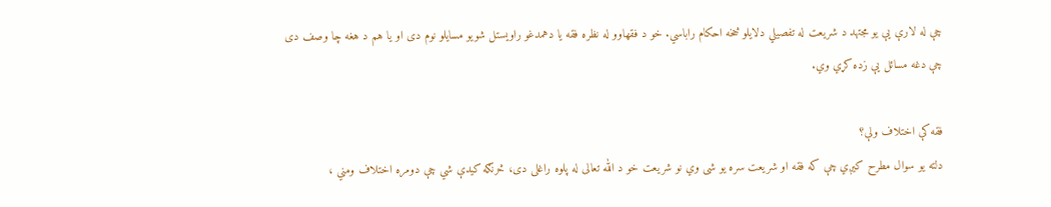چې له لارې يې يو مجتهد د شريعت له تفصيلي دلايلو څخه احکام راباسي. خو د فقهاوو له نظره فقه يا دهمدغو راويستل شويو مسايلو نوم دی او يا هم د هغه چا وصف دی چې دغه مسائل يې زده کړي وي.

فقه کې اختلاف ولې؟
دلته يو سوال مطرح کيږي چې که فقه او شريعت سره يو شی وي نو شريعت خو د الله تعالی له پلوه راغلی دی، څرنګه کيدې شي چې دومره اختلاف ومني ،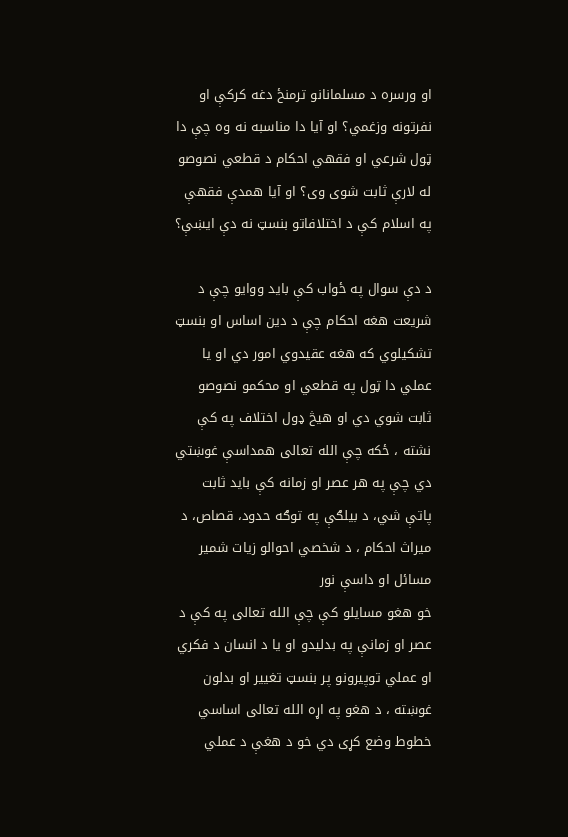او ورسره د مسلمانانو ترمنځ دغه کرکې او نفرتونه وزغمي؟ او آيا دا مناسبه نه وه چې دا ټول شرعي او فقهي احکام د قطعي نصوصو له لارې ثابت شوی وی؟ او آيا همدې فقهې په اسلام کې د اختلافاتو بنسټ نه دې ايښې؟

د دې سوال په ځواب کې بايد ووايو چې د شريعت هغه احکام چې د دين اساس او بنسټ تشکيلوي که هغه عقيدوي امور دي او يا عملي دا ټول په قطعي او محکمو نصوصو ثابت شوي دي او هيڅ ډول اختلاف په کې نشته ، ځکه چې الله تعالی همداسې غوښتي دي چې په هر عصر او زمانه کې بايد ثابت پاتې شي، د بيلګې په توګه حدود، قصاص، د ميراث احکام ، د شخصي احوالو زيات شمير مسائل او داسې نور
خو هغو مسايلو كې چې الله تعالی په کې د عصر او زمانې په بدليدو او يا د انسان د فکري او عملي توپيرونو پر بنسټ تغيير او بدلون غوښته ، د هغو په اړه الله تعالی اساسي خطوط وضع کړی دي خو د هغې د عملي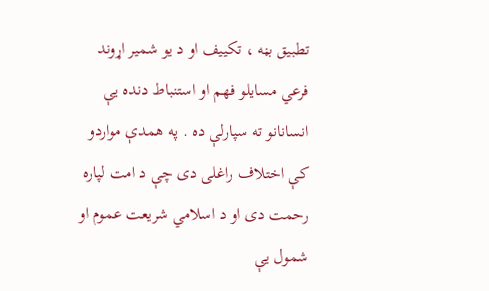تطبیق بڼه ، تکييف او د يو شمير اړوند فرعي مسايلو فهم او استنباط دنده يې انسانانو ته سپارلې ده . په همدې مواردو کې اختلاف راغلی دی چې د امت لپاره رحمت دی او د اسلامي شريعت عموم او شمول يې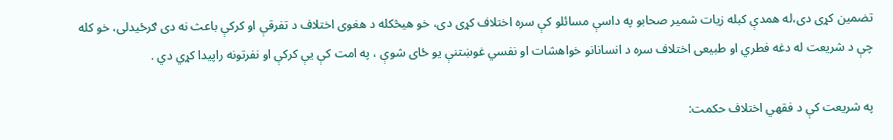تضمين کړی دی،له همدې کبله زيات شمير صحابو په داسې مسائلو کې سره اختلاف کړی دی، خو هيڅکله د هغوی اختلاف د تفرقې او کرکې باعث نه دی ګرځيدلی، خو کله چې د شريعت له دغه فطري او طبيعی اختلاف سره د انسانانو خواهشات او نفسي غوښتنې يو ځای شوې ، په امت کې يې کرکې او نفرتونه راپيدا کړي دي .

په شريعت کې د فقهي اختلاف حکمت: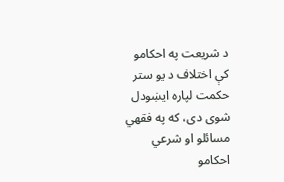د شريعت په احکامو کې اختلاف د يو ستر حکمت لپاره ايښودل شوی دی، که په فقهي مسائلو او شرعي احکامو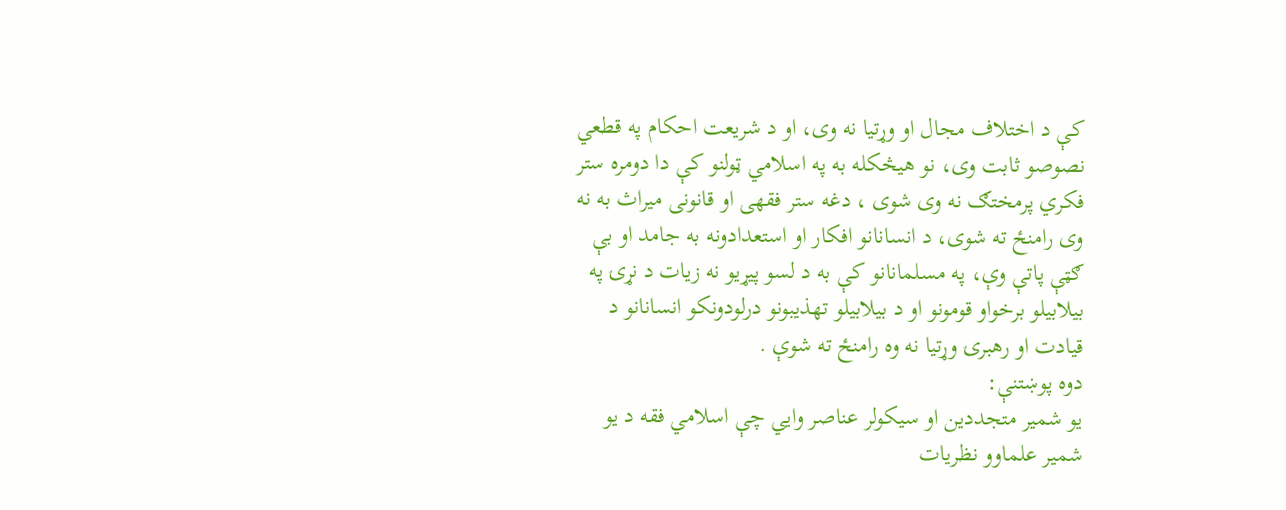کې د اختلاف مجال او وړتيا نه وی، او د شريعت احکام په قطعي نصوصو ثابت وی، نو هيڅکله به په اسلامي ټولنو کې دا دومره ستر فکري پرمختګ نه وی شوی ، دغه ستر فقهی او قانونی ميراث به نه وی رامنځ ته شوی، د انسانانو افکار او استعدادونه به جامد او بې ګټې پاتې وې، په مسلمانانو کې به د لسو پيړيو نه زيات د نړۍ په بيلابيلو برخواو قومونو او د بيلابيلو تهذيبونو درلودونکو انسانانو د قيادت او رهبرۍ وړتيا نه وه رامنځ ته شوې .
دوه پوښتنې:
يو شمير متجددين او سيکولر عناصر وايي چې اسلامي فقه د يو شمير علماوو نظريات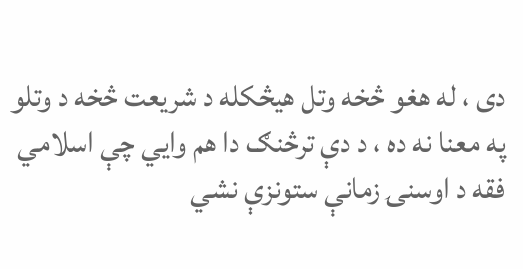دی ، له هغو څخه وتل هيڅکله د شريعت څخه د وتلو په معنا نه ده ، د دې ترڅنګ دا هم وايي چې اسلامي فقه د اوسنۍ زمانې ستونزې نشي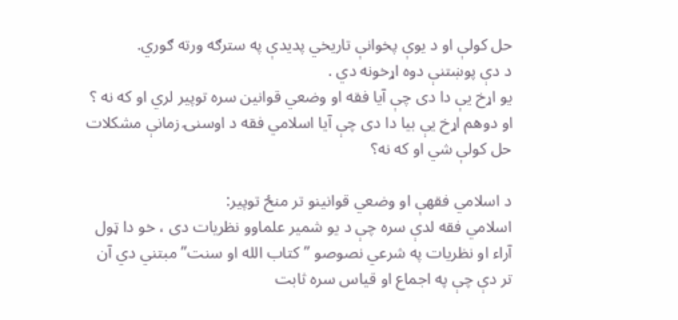حل کولې او د يوې پخوانې تاريخي پديدې په سترګه ورته ګوري.
د دې پوښتنې دوه اړخونه دي .
يو اړخ يې دا دی چې آيا فقه او وضعي قوانين سره توپير لري او که نه ؟ او دوهم اړخ يې بيا دا دی چې آيا اسلامي فقه د اوسنۍ زمانې مشکلات حل کولې شي او که نه؟

د اسلامي فقهې او وضعي قوانينو تر منځ توپير:
اسلامي فقه لدې سره چې د يو شمير علماوو نظريات دی ، خو دا ټول آراء او نظريات په شرعي نصوصو ” كتاب الله او سنت” مبتني دي آن تر دې چې په اجماع او قياس سره ثابت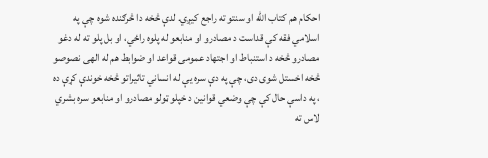احکام هم کتاب الله او سنتو ته راجع کيږي. لدې څخه دا څرګنده شوه چې په اسلامي فقه کې قداست د مصادرو او منابعو له پلوه راځي، او بل پلو ته له دغو مصادرو څخه د استنباط او اجتهاد عمومی قواعد او ضوابط هم له الهی نصوصو څخه اخستل شوی دی، چې په دې سره يې له انساني تاثیراتو څخه خوندې کړې ده ، په داسې حال کې چې وضعي قوانين د خپلو ټولو مصادرو او منابعو سره بشري لاس ته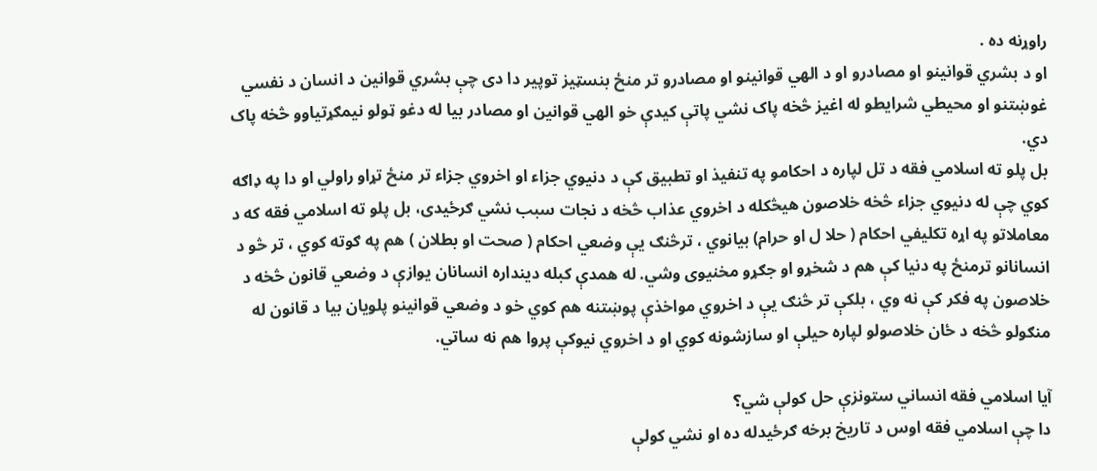راوړنه ده .
او د بشري قوانينو او مصادرو او د الهي قوانينو او مصادرو تر منځ بنسټيز توپير دا دی چې بشري قوانين د انسان د نفسي غوښتنو او محيطي شرايطو له اغيز څخه پاک نشي پاتې کيدې خو الهي قوانين او مصادر بيا له دغو ټولو نيمګړتياوو څخه پاک دي.
بل پلو ته اسلامي فقه د تل لپاره د احکامو په تنفيذ او تطبيق کې د دنيوي جزاء او اخروي جزاء تر منځ تړاو راولي او دا په ډاګه کوي چې له دنيوي جزاء څخه خلاصون هيڅکله د اخروي عذاب څخه د نجات سبب نشي ګرځيدی، بل پلو ته اسلامي فقه که د معاملاتو په اړه تکليفي احکام ( حلا ل او حرام) بيانوي ، ترڅنګ يې وضعي احکام ( صحت او بطلان ) هم په ګوته کوي ، تر څو د انسانانو ترمنځ په دنيا کې هم د شخړو او جګړو مخنيوی وشي. له همدې کبله دينداره انسانان يوازې د وضعي قانون څخه د خلاصون په فکر کې نه وي ، بلکې تر څنګ يې د اخروي مواخذې پوښتنه هم کوي خو د وضعي قوانينو پلويان بيا د قانون له منګولو څخه د ځان خلاصولو لپاره حيلې او سازشونه کوي او د اخروي نيوکې پروا هم نه ساتي.

آيا اسلامي فقه انساني ستونزې حل کولې شي؟
دا چې اسلامي فقه اوس د تاريخ برخه ګرځيدله ده او نشي کولې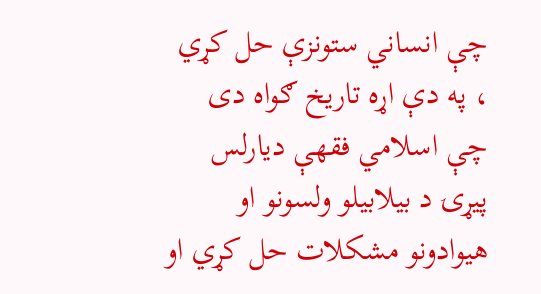چې انساني ستونزې حل کړي ، په دې اړه تاريخ ګواه دی چې اسلامي فقهې ديارلس پيړۍ د بيلابيلو ولسونو او هيوادونو مشکلات حل کړي او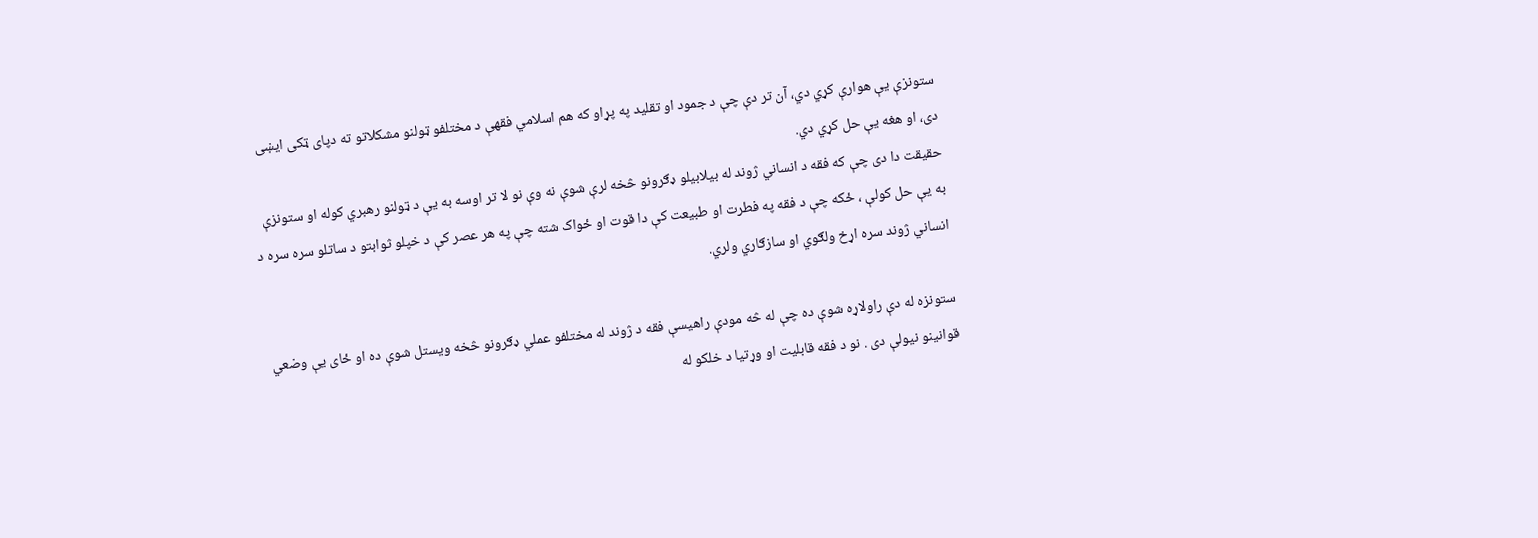ستونزې يې هوارې کړي دي، آن تر دې چې د جمود او تقليد په پړاو که هم اسلامي فقهې د مختلفو ټولنو مشکلاتو ته دپای ټکی ايښی دی، او هغه يې حل کړي دي.
حقيقت دا دی چې که فقه د انساني ژوند له بيلابيلو ډګرونو څخه لرې شوې نه وې نو لا تر اوسه به يې د ټولنو رهبري کوله او ستونزې به يې حل کولې ، ځکه چې د فقه په فطرت او طبيعت کې دا قوت او ځواک شته چې په هر عصر کې د خپلو ثوابتو د ساتلو سره سره د انساني ژوند سره اړخ ولګوي او سازګاري ولري.

ستونزه له دې راولاړه شوې ده چې له څه مودې راهيسې فقه د ژوند له مختلفو عملي ډګرونو څخه ويستل شوې ده او ځای يې وضعي قوانينو نيولې دی . نو د فقه قابليت او وړتيا د خلکو له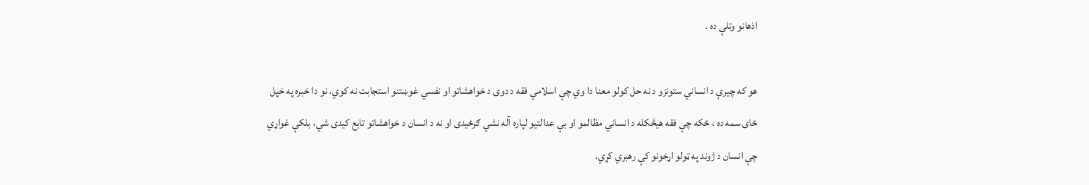اذهانو وتلې ده .

هو که چيرې د انساني ستونزو د نه حل کولو معنا دا وي چې اسلامي فقه د دوی د خواهشاتو او نفسي غوښتنو استجابت نه کوي، نو دا خبره په خپل ځای سمه ده ، ځکه چې فقه هيڅکله د انساني مظالمو او بې عدالتيو لپاره آله نشي ګرځيدی او نه د انسان د خواهشاتو تابع کيدی شي، بلکې غواړي چې انسان د ژوند په ټولو اړخونو کې رهبري کړي.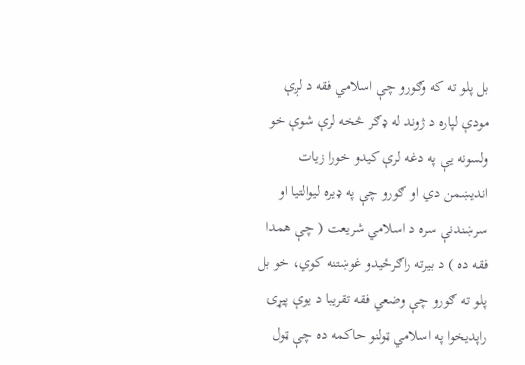بل پلو ته که وګورو چې اسلامي فقه د لږې مودې لپاره د ژوند له ډګر څخه لرې شوې خو ولسونه يې په دغه لرې کيدو خورا زيات انديښمن دي او ګورو چې په ډيره ليوالتيا او سرښندنې سره د اسلامي شريعت ( چې همدا فقه ده ) د بيرته راګرځيدو غوښتنه کوي، خو بل پلو ته ګورو چې وضعي فقه تقريبا د يوې پيړۍ راپديخوا په اسلامي ټولنو حاکمه ده چې ټول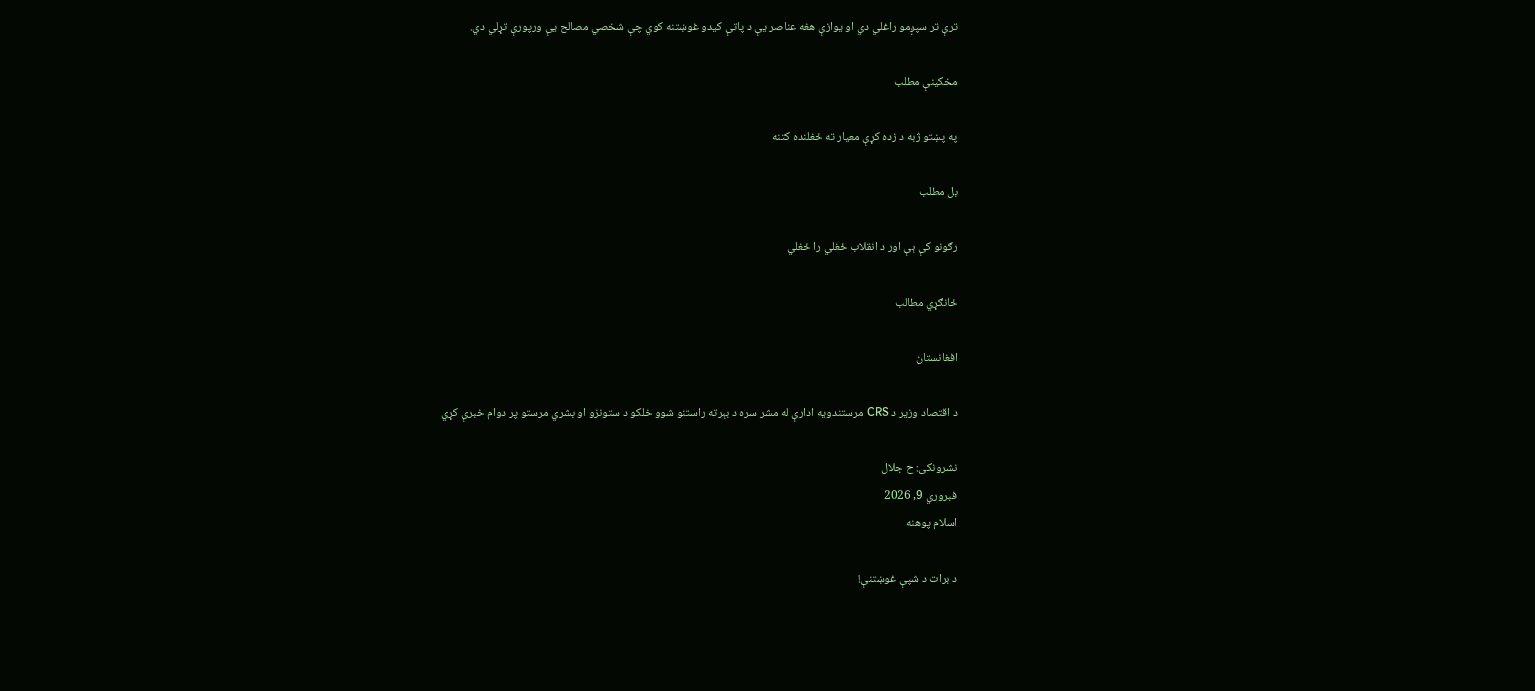ترې تر سپږمو راغلي دي او يوازې هغه عناصر يې د پاتې کيدو غوښتنه کوي چې شخصي مصالح يې ورپورې تړلي دي.

مخکینې مطلب

په پښتو ژبه د زده كړې معيار ته ځغلنده كتنه

بل مطلب

رګونو کې ېې اور د انقلاب ځغلي را ځغلي

ځانګړي مطالب

افغانستان

د اقتصاد وزیر د CRS مرستندویه ادارې له مشر سره د بېرته راستنو شوو خلکو د ستونزو او بشري مرستو پر دوام خبرې کړي

نشرونکی: ح جلال
فبروري 9, 2026
اسلام پوهنه

د برات د شپې غوښتنې!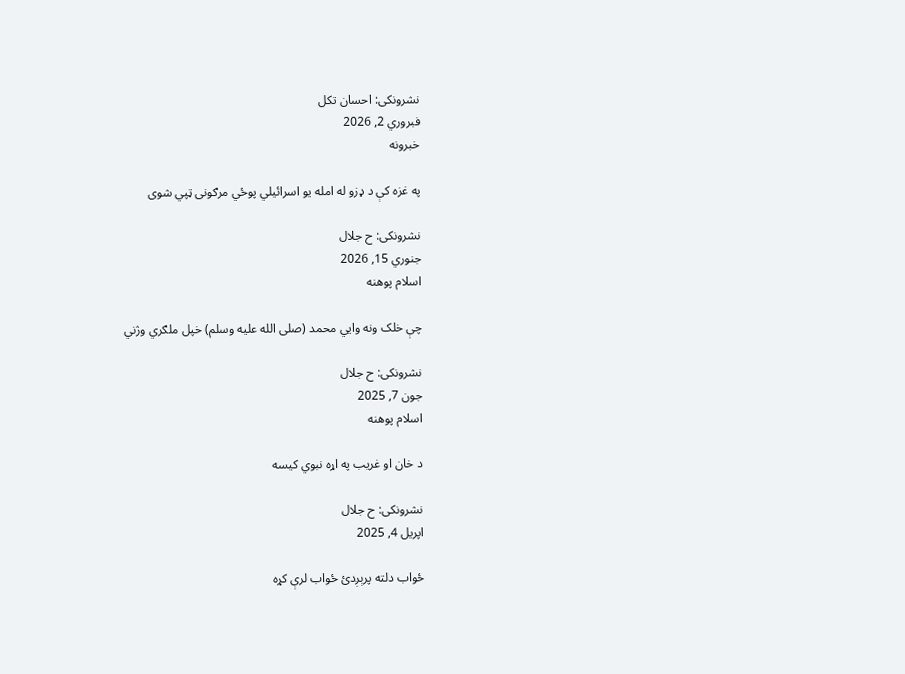نشرونکی: احسان تکل
فبروري 2, 2026
خبرونه

په غزه کې د ډزو له امله يو اسرائيلي پوځي مرګونی ټپي شوی

نشرونکی: ح جلال
جنوري 15, 2026
اسلام پوهنه

چې خلک ونه وایي محمد (صلى الله عليه وسلم) خپل ملګري وژني

نشرونکی: ح جلال
جون 7, 2025
اسلام پوهنه

د خان او غریب په اړه نبوي کیسه

نشرونکی: ح جلال
اپریل 4, 2025

ځواب دلته پرېږدئ ځواب لرې کړه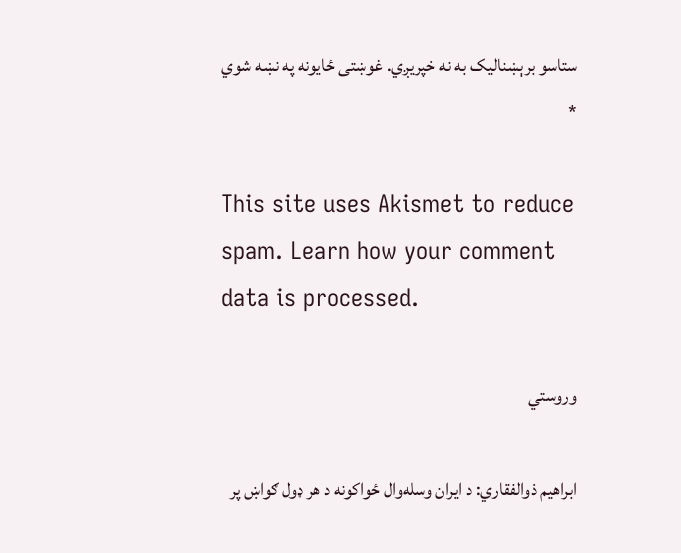ستاسو برېښناليک به نه خپريږي. غوښتى ځایونه په نښه شوي *

This site uses Akismet to reduce spam. Learn how your comment data is processed.

وروستي

ابراهیم ذوالفقاري: د ایران وسله‌وال ځواکونه د هر ډول ګواښ پر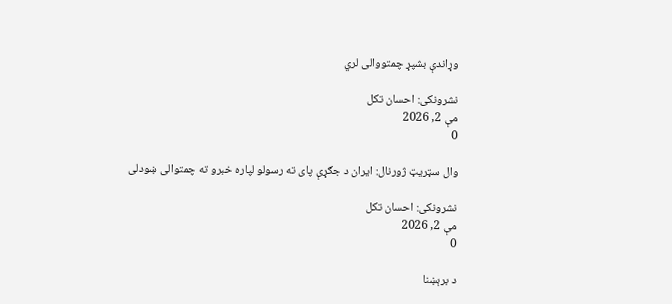وړاندې بشپړ چمتووالی لري

نشرونکی: احسان تکل
مې 2, 2026
0

وال سټریټ ژورنال: ایران د جګړې پای ته رسولو لپاره خبرو ته چمتوالی ښودلی

نشرونکی: احسان تکل
مې 2, 2026
0

د برېښنا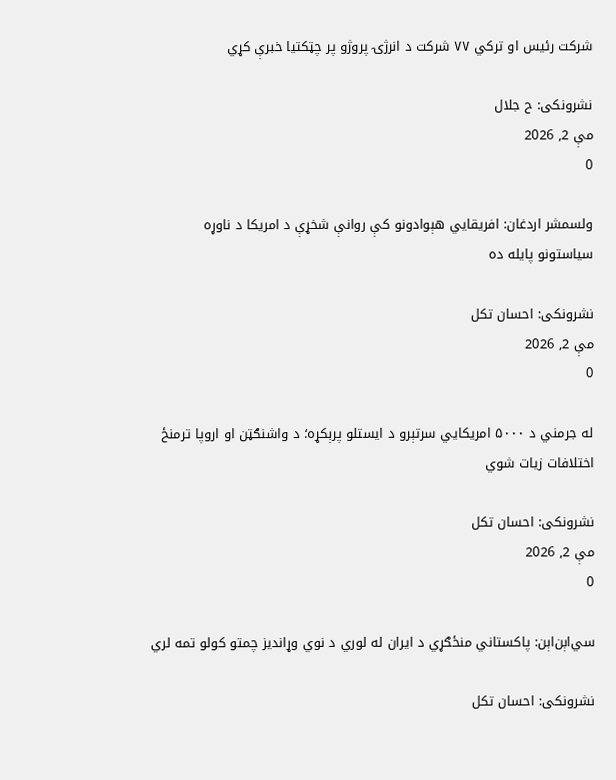شرکت رئیس او ترکي ۷۷ شرکت د انرژۍ پروژو پر چټکتیا خبرې کړي

نشرونکی: ح جلال
مې 2, 2026
0

ولسمشر اردغان: افریقایي هېوادونو کې روانې شخړې د امریکا د ناوړه سیاستونو پایله ده

نشرونکی: احسان تکل
مې 2, 2026
0

له جرمني د ۵۰۰۰ امریکایي سرتېرو د ایستلو پرېکړه؛ د واشنګټن او اروپا ترمنځ اختلافات زیات شوي

نشرونکی: احسان تکل
مې 2, 2026
0

سي‌اېن‌اېن: پاکستاني منځګړي د ایران له لوري د نوي وړاندیز چمتو کولو تمه لري

نشرونکی: احسان تکل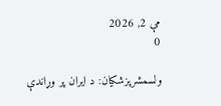مې 2, 2026
0

ولسمشرپزشکیان: د ایران پر وړاندې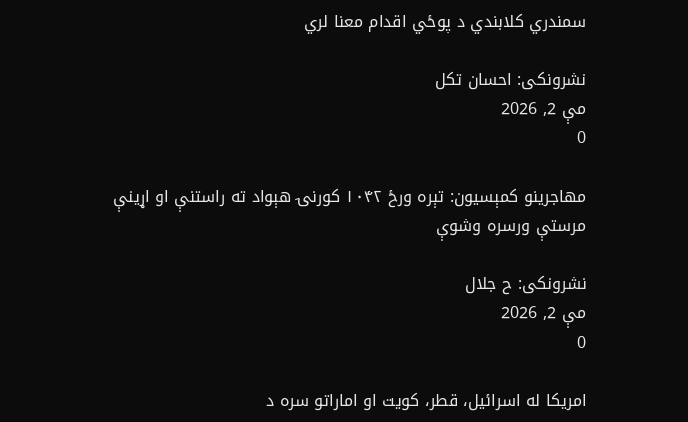سمندري کلابندي د پوځي اقدام معنا لري

نشرونکی: احسان تکل
مې 2, 2026
0

مهاجرينو کمېسیون: تېره ورځ ۱۰۴۲ کورنۍ هېواد ته راستنې او اړينې مرستې ورسره وشوې

نشرونکی: ح جلال
مې 2, 2026
0

امریکا له اسرائیل، قطر، کویت او اماراتو سره د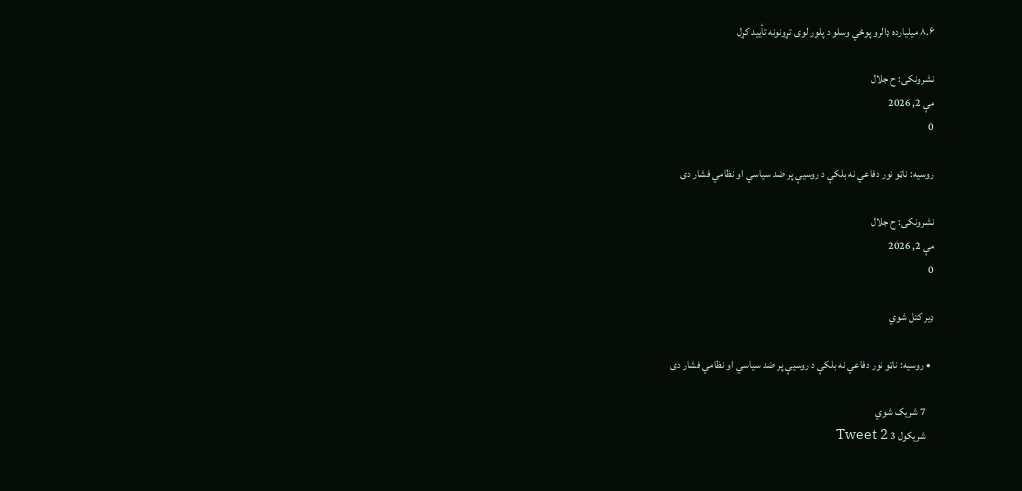۸.۶ میلیارده ډالرو پوځي وسلو د پلور لوی تړونونه تأیید کړل

نشرونکی: ح جلال
مې 2, 2026
0

روسیه: ناټو نور دفاعي نه بلکې د روسیې پر ضد سیاسي او نظامي فشار دی

نشرونکی: ح جلال
مې 2, 2026
0

ډیر کتل شوي

  • روسیه: ناټو نور دفاعي نه بلکې د روسیې پر ضد سیاسي او نظامي فشار دی

    7 شریک شوي
    شریکول 3 Tweet 2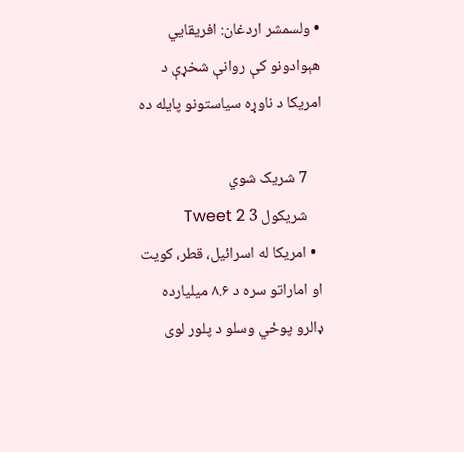• ولسمشر اردغان: افریقایي هېوادونو کې روانې شخړې د امریکا د ناوړه سیاستونو پایله ده

    7 شریک شوي
    شریکول 3 Tweet 2
  • امریکا له اسرائیل، قطر، کویت او اماراتو سره د ۸.۶ میلیارده ډالرو پوځي وسلو د پلور لوی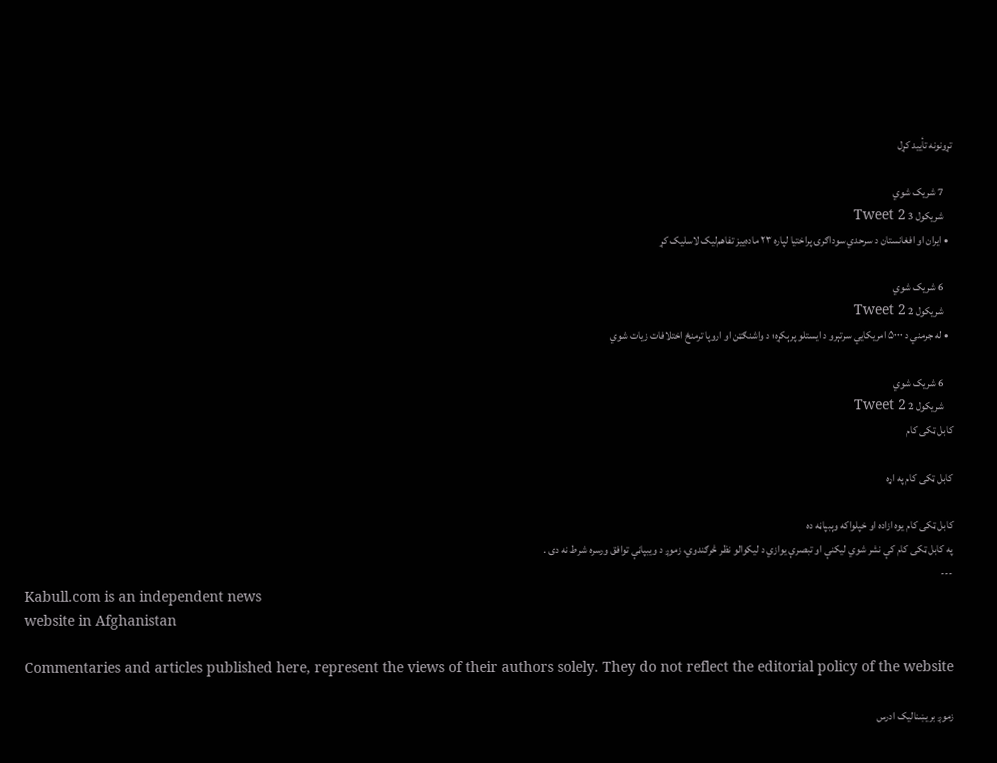تړونونه تأیید کړل

    7 شریک شوي
    شریکول 3 Tweet 2
  • ایران او افغانستان د سرحدي سوداګرۍ پراختیا لپاره ۲۳ ماده‌ییز تفاهم‌لیک لاسلیک کړ

    6 شریک شوي
    شریکول 2 Tweet 2
  • له جرمني د ۵۰۰۰ امریکایي سرتېرو د ایستلو پرېکړه؛ د واشنګټن او اروپا ترمنځ اختلافات زیات شوي

    6 شریک شوي
    شریکول 2 Tweet 2
کابل ټکی کام

کابل ټکی کام په اړه

کابل ټکی کام یوه ازاده او خپلواکه وېبپاڼه ده
په کابل ټکی کام کې نشر شوي لیکنې او تبصرې یوازي د لیکوالو نظر څرګندوي، زموږ د ویبپاڼې توافق ورسره شرط نه دی .
---
Kabull.com is an independent news
website in Afghanistan

Commentaries and articles published here, represent the views of their authors solely. They do not reflect the editorial policy of the website

زموږ بريښنالیک ادرس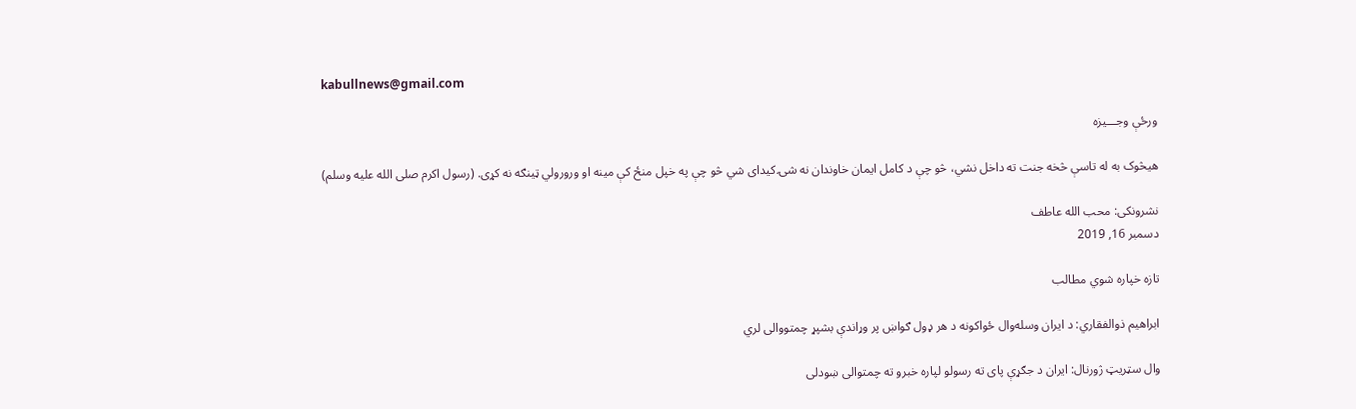kabullnews@gmail.com

ورځې وجـــيزه

هیڅوک به له تاسې څخه جنت ته داخل نشي، څو چې د کامل ایمان خاوندان نه شۍ کیدای شي څو چې په خپل منځ کې مینه او ورورولي ټینګه نه کړی. (رسول اکرم صلی الله علیه وسلم)

نشرونکی: محب الله عاطف
دسمبر 16, 2019

تازه خپاره شوي مطالب

ابراهیم ذوالفقاري: د ایران وسله‌وال ځواکونه د هر ډول ګواښ پر وړاندې بشپړ چمتووالی لري

وال سټریټ ژورنال: ایران د جګړې پای ته رسولو لپاره خبرو ته چمتوالی ښودلی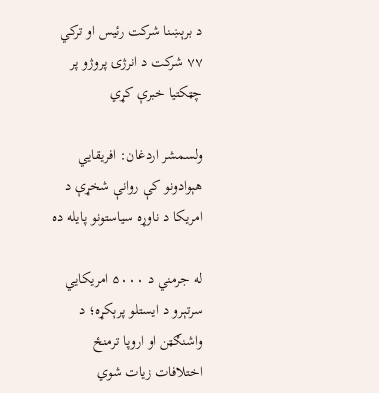د برېښنا شرکت رئیس او ترکي ۷۷ شرکت د انرژۍ پروژو پر چټکتیا خبرې کړي

ولسمشر اردغان: افریقایي هېوادونو کې روانې شخړې د امریکا د ناوړه سیاستونو پایله ده

له جرمني د ۵۰۰۰ امریکایي سرتېرو د ایستلو پرېکړه؛ د واشنګټن او اروپا ترمنځ اختلافات زیات شوي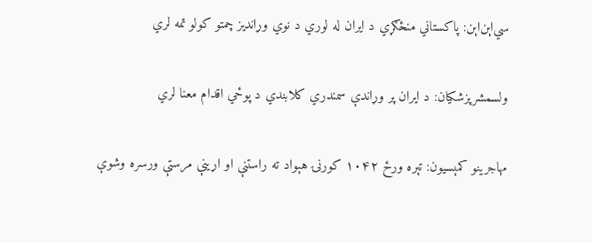سي‌اېن‌اېن: پاکستاني منځګړي د ایران له لوري د نوي وړاندیز چمتو کولو تمه لري

ولسمشرپزشکیان: د ایران پر وړاندې سمندري کلابندي د پوځي اقدام معنا لري

مهاجرينو کمېسیون: تېره ورځ ۱۰۴۲ کورنۍ هېواد ته راستنې او اړينې مرستې ورسره وشوې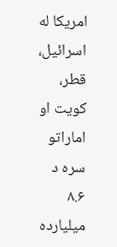امریکا له اسرائیل، قطر، کویت او اماراتو سره د ۸.۶ میلیارده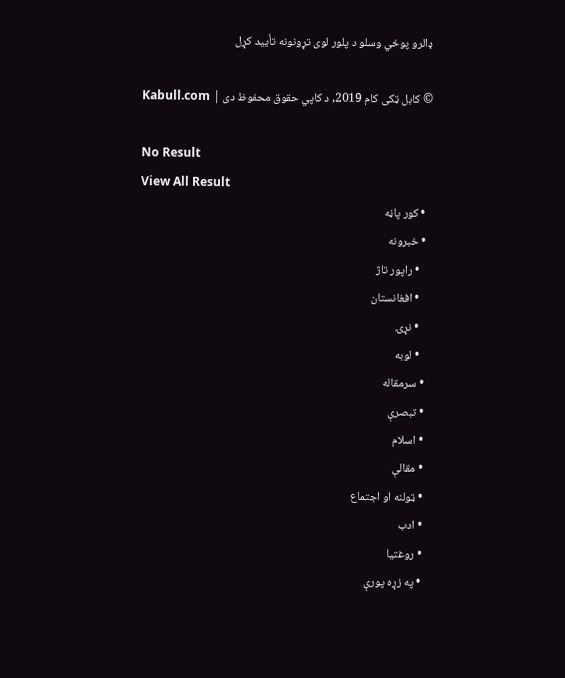ډالرو پوځي وسلو د پلور لوی تړونونه تأیید کړل

© کابل ټکی کام 2019, د کاپي حقوق محفوظ دی | Kabull.com

No Result
View All Result
  • کور پاڼه
  • خبرونه
    • راپور تاژ
    • افغانستان
    • نړۍ
    • لوبه
  • سرمقاله
  • تبصرې
  • اسلام
  • مقالې
  • ټولنه او اجتماع
  • ادب
  • روغتيا
  • په زړه پورې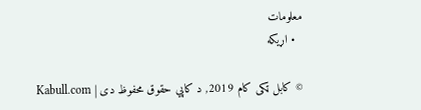معلومات
  • اړيکه

© کابل ټکی کام 2019, د کاپي حقوق محفوظ دی | Kabull.com